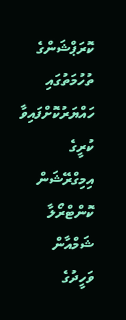ކޮރަޕްޝަންގެ ތުހުމަތުގައި ހައްޔަރުކޮށްފައިވާ ކުރީގެ އިމިގްރޭޝަން ކޮންޓްރޯލާ ޝަމްއާން ވަހީދުގެ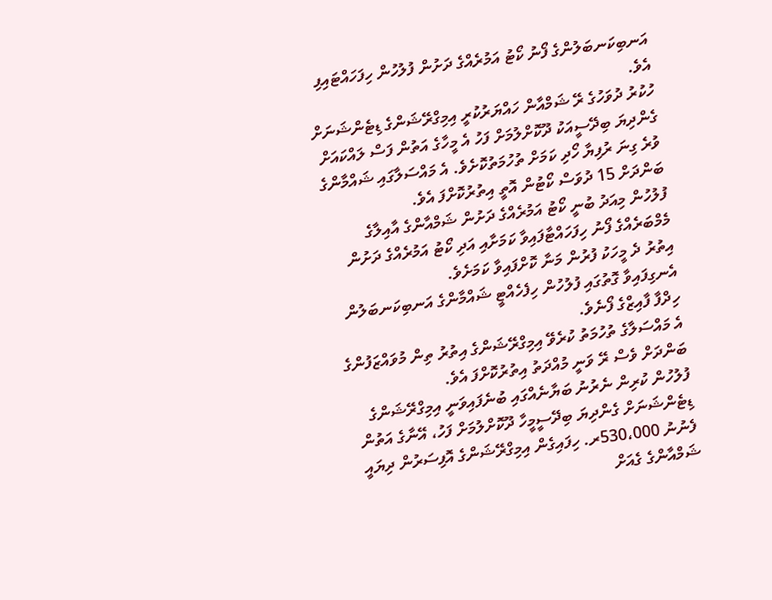އަނބިކަނބަލުންގެ ފޯނު ކޯޓު އަމުރެއްގެ ދަށުން ފުލުހުން ހިފަހައްޓައިފި އެވެ.
ހުކުރު ދުވަހުގެ ރޭ ޝަމްއާން ހައްޔަރުކުރީ އިމިގްރޭޝަންގެ ޑިޓެންޝަނަށް ގެންދިޔަ ބިދޭސީއަކު ދޫކޮށްލުމަށް ފަހު އެ މީހާގެ އަތުން ފަސް ލައްކައަށް ވުރެ ގިނަ ރުފިޔާ ހޯދި ކަމަށް ތުހުމަތުކޮށެވެ. އެ މައްސަލާގައި ޝައްމާންގެ ބަންދަށް 15 ދުވަސް ކޯޓުން އޮތީ އިތުރުކޮށްފަ އެވެ.
ފުލުހުން މިއަދު ބުނީ ކޯޓު އަމުރެއްގެ ދަށުން ޝަމްއާންގެ އާއިލާގެ މެމްބަރެއްގެ ފޯނު ހިފަހައްޓާފައިވާ ކަމަށާއި އަދި ކޯޓު އަމުރެއްގެ ދަށުން އިތުރު ދެ މީހަކު ފުރުން މަނާ ކޮށްފައިވާ ކަމަށެވެ.
އެނގިފައިވާ ގޮތުގައި ފުލުހުން ހިފެހެއްޓީ ޝައްމާންގެ އަނބިކަނބަލުން ހިދްފާ ފާއިޒްގެ ފޯނެވެ.
އެ މައްސަލާގެ ތުހުމަތު ކުރެވޭ އިމިގްރޭޝަންގެ އިތުރު ތިން މުވައްޒަފުންގެ ބަންދަށް ވެސް ރޭ ވަނީ މުއްދަތު އިތުރުކޮށްފަ އެވެ.
ފުލުހުން ކުރިން ނެރުނު ބަޔާނެއްގައި ބުނެފައިވަނީ އިމިގްރޭޝަންގެ ޑިޓެންޝަނަށް ގެންދިޔަ ބިދޭސީމީހާ ދޫކޮށްލުމަށް ފަހު، އޭނާގެ އަތުން ފެނުނު 530،000ރ. ހިފައިގެން އިމިގްރޭޝަންގެ އޮފިސަރުން ދިޔައީ ޝަމްއާންގެ ގެއަށް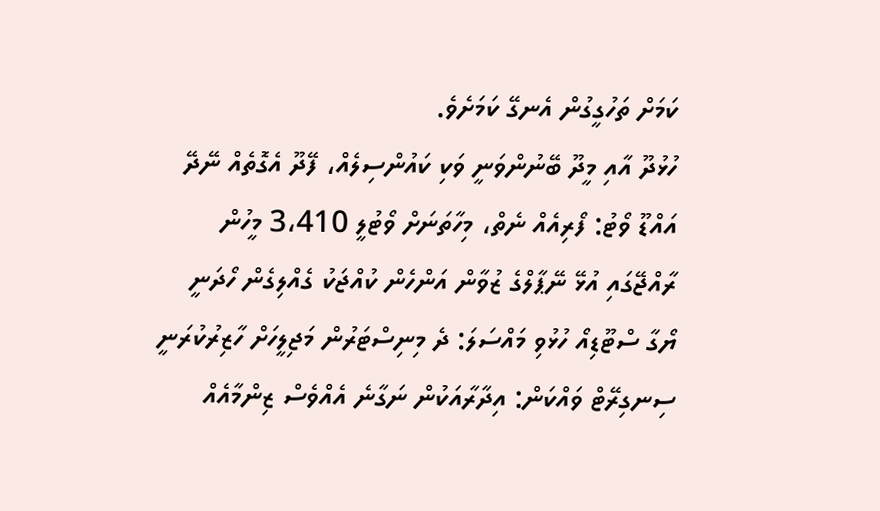ކަމަށް ތަހުގީގުން އެނގޭ ކަމަށެވެ.
ހުޅުދޫ އާއި މީދޫ ބޭނުންވަނީ ވަކި ކައުންސިލެއް، ފޭދޫ އެގޮތެއް ނޭދޭ
އައްޑޫ ވޯޓު: ފޯރިއެއް ނެތް، މިހާތަނަށް ވޯޓުލީ 3،410 މީހުން
ރާއްޖޭގައި އުޅޭ ނޭޕާލްގެ ޒުވާން އަންހެން ކުއްޖަކު ގެއްލިގެން ހޯދަނީ
ޔޯގާ ސްޓޫޑިއޯ ހުޅުވި މައްސަލަ: ދެ މިނިސްޓަރުން މަޖިލީހަށް ހާޒިރުކުރަނީ
ސިނގިރޭޓް ވައްކަން: އިދާރާއަކުން ނަގާނެ އެއްވެސް ޒިންމާއެއް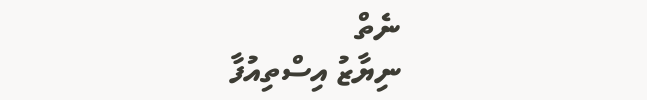ނެތް
ނިޔާޒު އިސްތިއުފާ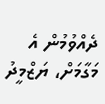ދެއްވުމުން އެ މަގާމަށް، ޔަޒްމީދު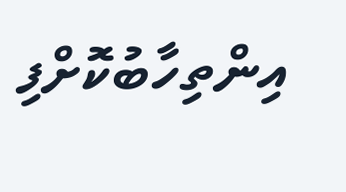އިންތިހާބުކޮށްފި